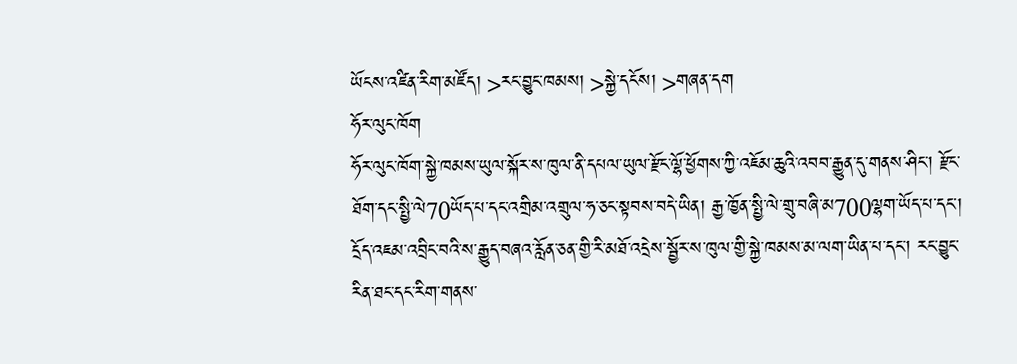ཡོངས་འཛིན་རིག་མཛོད། >རང་བྱུང་ཁམས། >སྐྱེ་དངོས། >གཞན་དག
ཧོར་ལུང་ཁོག
ཧོར་ལུང་ཁོག་སྐྱེ་ཁམས་ཡུལ་སྐོར་ས་ཁུལ་ནི་དཔལ་ཡུལ་རྫོང་ལྷོ་ཕྱོགས་ཀྱི་འཇོམ་ཆུའི་འབབ་རྒྱུན་དུ་གནས་ཤིང་། རྫོང་ཐོག་དང་སྤྱི་ལེ70ཡོད་པ་དང་འགྲིམ་འགྲུལ་ཧ་ཅང་སྟབས་བདེ་ཡིན། རྒྱ་ཁྱོན་སྤྱི་ལེ་གྲུ་བཞི་མ700ལྷག་ཡོད་པ་དང་། དྲོད་འཇམ་འབྲིང་བའི་ས་རྒྱུད་བཞའ་རློན་ཅན་གྱི་རི་མཐོ་འདྲེས་སྦྱོར་ས་ཁུལ་གྱི་སྐྱེ་ཁམས་མ་ལག་ཡིན་པ་དང་། རང་བྱུང་རིན་ཐང་དང་རིག་གནས་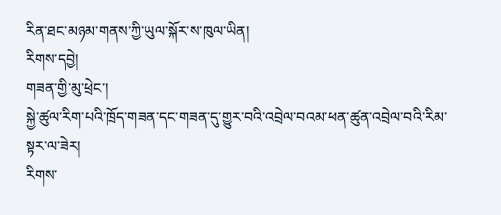རིན་ཐང་མཉམ་གནས་ཀྱི་ཡུལ་སྐོར་ས་ཁུལ་ཡིན།
རིགས་དབྱེ།
གཟན་གྱི་མུ་ཕྲེང་།
སྐྱེ་ཚུལ་རིག་པའི་ཁྲོད་གཟན་དང་གཟན་དུ་གྱུར་བའི་འབྲེལ་བའམ་ཕན་ཚུན་འབྲེལ་བའི་རིམ་སྟར་ལ་ཟེར།
རིགས་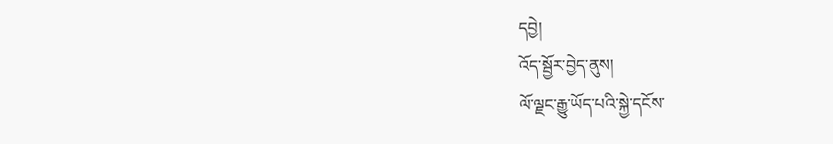དབྱེ།
འོད་སྦྱོར་བྱེད་ནུས།
ལོ་ལྗང་རྒྱུ་ཡོད་པའི་སྐྱེ་དངོས་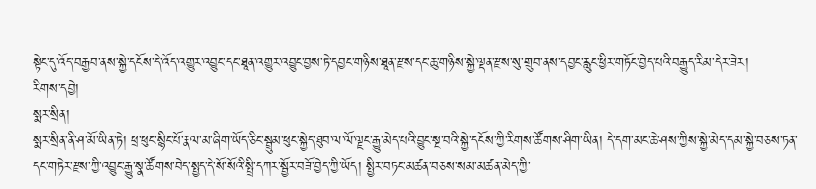སྟེང་དུ་འོད་བརྒྱབ་ནས་སྐྱེ་དངོས་དེ་འོད་འགྱུར་འབྱུང་དང་ཐཱན་འགྱུར་འབྱུང་བྱས་ཏེ་དབྱང་གཉིས་ཐཱན་རྫས་དང་ཆུ་གཉིས་སྐྱེ་ལྡན་རྫས་སུ་གྲུབ་ནས་དབྱང་རླུང་ཕྱིར་གཏོང་བྱེད་པའི་བརྒྱུད་རིམ་དེར་ཟེར།
རིགས་དབྱེ།
སྨར་སྲིན།
སྨར་སྲིན་ནི་ཤ་མོ་ཡིན་ཏེ། ཕྲ་ཕུང་སྙིང་པོ་རྣལ་མ་ཞིག་ཡོད་ཅིང་སྦྲུམ་ཕུང་སྐྱེད་ཐུབ་ལ་ལོ་ལྗང་རྒྱུ་མེད་པའི་བྱུང་སྔ་བའི་སྐྱེ་དངོས་ཀྱི་རིགས་ཚོགས་ཤིག་ཡིན། དེ་དག་མང་ཆེ་ཤས་ཀྱིས་སྐྱེ་མེད་དམ་སྐྱེ་བཅས་ཏན་དང་གཏེར་རྫས་ཀྱི་འབྱུང་རྒྱུ་སྣ་ཚོགས་བེད་སྤྱད་དེ་སོ་སོའི་སྤྲི་དཀར་སྦྱོར་བཟོ་བྱེད་ཀྱི་ཡོད། སྤྱིར་བཏང་མཚན་བཅས་སམ་མཚན་མེད་ཀྱི་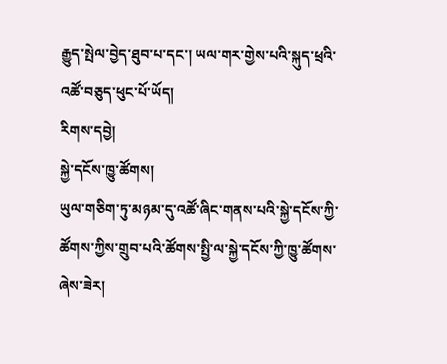རྒྱུད་སྤེལ་བྱེད་ཐུབ་པ་དང་། ཡལ་གར་གྱེས་པའི་སྐུད་ཕྲའི་འཚོ་བཅུད་ཕུང་པོ་ཡོད།
རིགས་དབྱེ།
སྐྱེ་དངོས་ཁྱུ་ཚོགས།
ཡུལ་གཅིག་ཏུ་མཉམ་དུ་འཚོ་ཞིང་གནས་པའི་སྐྱེ་དངོས་ཀྱི་ཚོགས་ཀྱིས་གྲུབ་པའི་ཚོགས་སྤྱི་ལ་སྐྱེ་དངོས་ཀྱི་ཁྱུ་ཚོགས་ཞེས་ཟེར།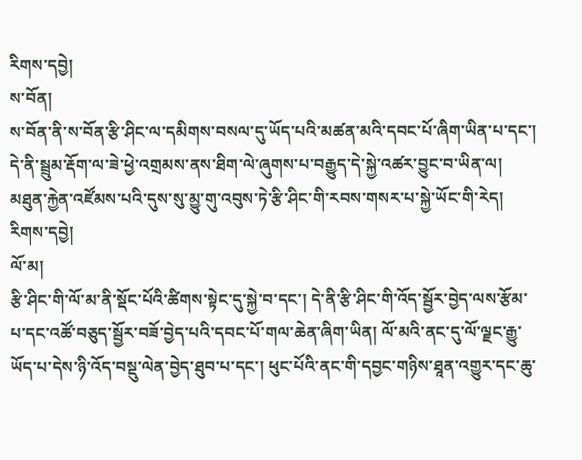རིགས་དབྱེ།
ས་བོན།
ས་བོན་ནི་ས་བོན་རྩི་ཤིང་ལ་དམིགས་བསལ་དུ་ཡོད་པའི་མཚན་མའི་དབང་པོ་ཞིག་ཡིན་པ་དང་། དེ་ནི་སྦྲུམ་རྡོག་ལ་ཟེ་ཕྱེ་འགྲམས་ནས་ཐིག་ལེ་ཞུགས་པ་བརྒྱུད་དེ་སྐྱེ་འཚར་བྱུང་བ་ཡིན་ལ། མཐུན་རྐྱེན་འཛོམས་པའི་དུས་སུ་མྱུ་གུ་འབུས་ཏེ་རྩི་ཤིང་གི་རབས་གསར་པ་སྐྱེ་ཡོང་གི་རེད།
རིགས་དབྱེ།
ལོ་མ།
རྩི་ཤིང་གི་ལོ་མ་ནི་སྡོང་པོའི་ཚིགས་སྟེང་དུ་སྐྱེ་བ་དང་། དེ་ནི་རྩི་ཤིང་གི་འོད་སྦྱོར་བྱེད་ལས་རྩོམ་པ་དང་འཚོ་བཅུད་སྦྱོར་བཟོ་བྱེད་པའི་དབང་པོ་གལ་ཆེན་ཞིག་ཡིན། ལོ་མའི་ནང་དུ་ལོ་ལྗང་རྒྱུ་ཡོད་པ་དེས་ཉི་འོད་བསྡུ་ལེན་བྱེད་ཐུབ་པ་དང་། ཕུང་པོའི་ནང་གི་དབྱང་གཉིས་ཐཱན་འགྱུར་དང་ཆུ་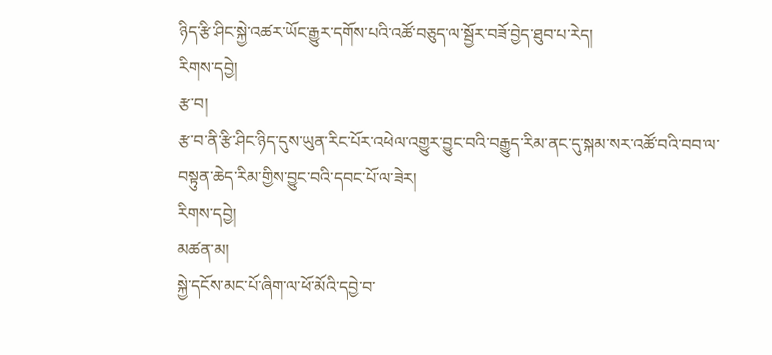ཉིད་རྩི་ཤིང་སྐྱེ་འཚར་ཡོང་རྒྱུར་དགོས་པའི་འཚོ་བཅུད་ལ་སྦྱོར་བཟོ་བྱེད་ཐུབ་པ་རེད།
རིགས་དབྱེ།
རྩ་བ།
རྩ་བ་ནི་རྩི་ཤིང་ཉིད་དུས་ཡུན་རིང་པོར་འཕེལ་འགྱུར་བྱུང་བའི་བརྒྱུད་རིམ་ནང་དུ་སྐམ་སར་འཚོ་བའི་བབ་ལ་བསྟུན་ཆེད་རིམ་གྱིས་བྱུང་བའི་དབང་པོ་ལ་ཟེར།
རིགས་དབྱེ།
མཚན་མ།
སྐྱེ་དངོས་མང་པོ་ཞིག་ལ་ཕོ་མོའི་དབྱེ་བ་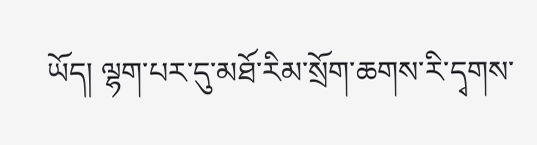ཡོད། ལྷག་པར་དུ་མཐོ་རིམ་སྲོག་ཆགས་རི་དྭགས་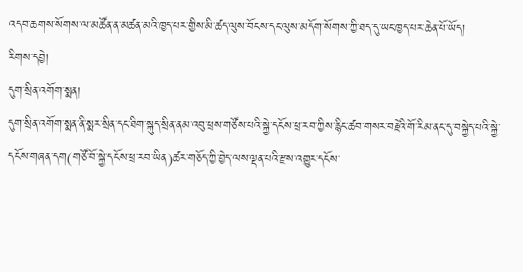འདབ་ཆགས་སོགས་ལ་མཚོན་ན་མཚན་མའི་ཁྱད་པར་གྱིས་མི་ཚད་ལུས་བོངས་དང་ལུས་མདོག་སོགས་ཀྱི་ཐད་དུ་ཡང་ཁྱད་པར་ཆེན་པོ་ཡོད།
རིགས་དབྱེ།
དུག་སྲིན་འགོག་སྨན།
དུག་སྲིན་འགོག་སྨན་ནི་སྨར་སྲིན་དང་ཐིག་སྐུད་སྲིན་ནམ་འབུ་ཕྲས་གཙོས་པའི་སྐྱེ་དངོས་ཕྲ་རབ་ཀྱིས་རྙིང་ཚབ་གསར་བརྗེའི་གོ་རིམ་ནང་དུ་བསྐྱེད་པའི་སྐྱེ་དངོས་གཞན་དག(གཙོ་བོ་སྐྱེ་དངོས་ཕྲ་རབ་ཡིན)ཚར་གཅོད་ཀྱི་བྱེད་ལས་ལྡན་པའི་རྫས་འགྱུར་དངོས་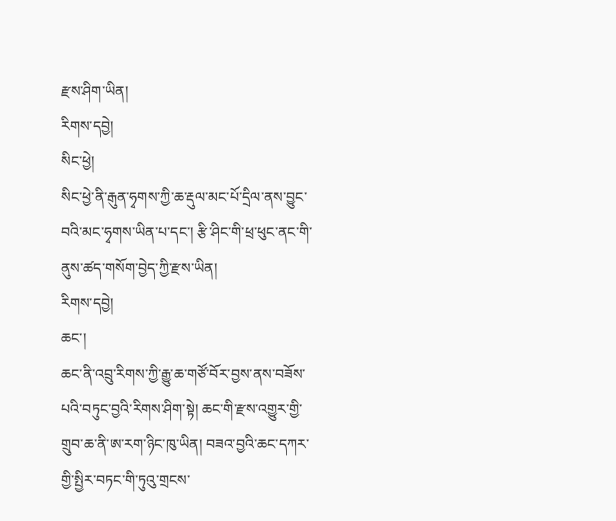རྫས་ཤིག་ཡིན།
རིགས་དབྱེ།
སིང་ཕྱེ།
སིང་ཕྱེ་ནི་རྒུན་ཧྭགས་ཀྱི་ཆ་རྡུལ་མང་པོ་དྲིལ་ནས་བྱུང་བའི་མང་ཧྭགས་ཡིན་པ་དང་། རྩི་ཤིང་གི་ཕྲ་ཕུང་ནང་གི་ནུས་ཚད་གསོག་བྱེད་ཀྱི་རྫས་ཡིན།
རིགས་དབྱེ།
ཆང་།
ཆང་ནི་འབྲུ་རིགས་ཀྱི་རྒྱུ་ཆ་གཙོ་བོར་བྱས་ནས་བཟོས་པའི་བཏུང་བྱའི་རིགས་ཤིག་སྟེ། ཆང་གི་རྫས་འགྱུར་གྱི་གྲུབ་ཆ་ནི་ཨ་རག་ཉིང་ཁུ་ཡིན། བཟའ་བྱའི་ཆང་དཀར་གྱི་སྤྱིར་བཏང་གི་ཏུའུ་གྲངས་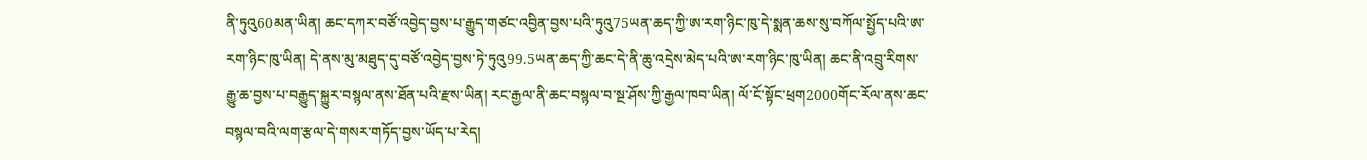ནི་ཏུའུ60མན་ཡིན། ཆང་དཀར་བཙོ་འབྱེད་བྱས་པ་རྒྱུད་གཙང་འབྱིན་བྱས་པའི་ཏུའུ75ཡན་ཆད་ཀྱི་ཨ་རག་ཉིང་ཁུ་དེ་སྨན་ཆས་སུ་བཀོལ་སྤྱོད་པའི་ཨ་རག་ཉིང་ཁུ་ཡིན། དེ་ནས་མུ་མཐུད་དུ་བཙོ་འབྱེད་བྱས་ཏེ་ཏུའུ99.5ཡན་ཆད་ཀྱི་ཆང་དེ་ནི་ཆུ་འདྲེས་མེད་པའི་ཨ་རག་ཉིང་ཁུ་ཡིན། ཆང་ནི་འབྲུ་རིགས་རྒྱུ་ཆ་བྱས་པ་བརྒྱུད་སྐྱུར་བསྙལ་ནས་ཐོན་པའི་རྫས་ཡིན། རང་རྒྱལ་ནི་ཆང་བསྙལ་བ་སྔ་ཤོས་ཀྱི་རྒྱལ་ཁབ་ཡིན། ལོ་ངོ་སྟོང་ཕྲག2000གོང་རོལ་ནས་ཆང་བསྙལ་བའི་ལག་རྩལ་དེ་གསར་གཏོད་བྱས་ཡོད་པ་རེད།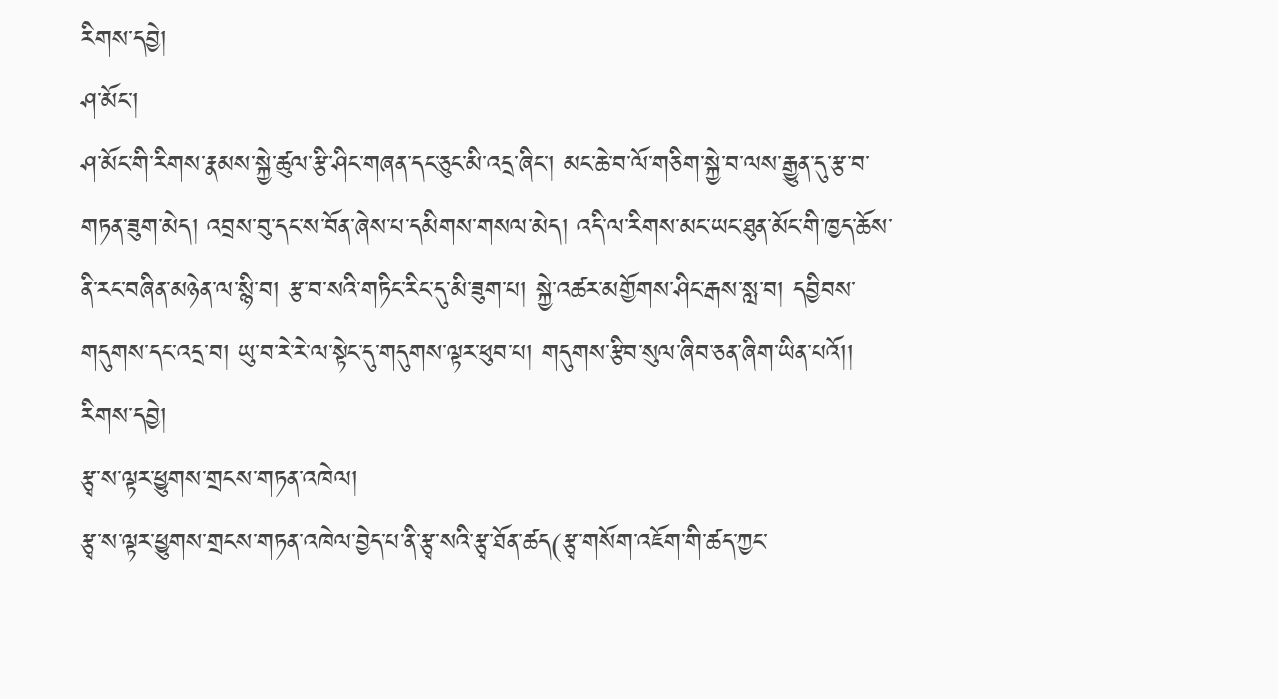རིགས་དབྱེ།
ཤ་མོང་།
ཤ་མོང་གི་རིགས་རྣམས་སྐྱེ་ཚུལ་རྩི་ཤིང་གཞན་དང་ཅུང་མི་འདྲ་ཞིང་། མང་ཆེ་བ་ལོ་གཅིག་སྐྱེ་བ་ལས་རྒྱུན་དུ་རྩ་བ་གཏན་ཟུག་མེད། འབྲས་བུ་དང་ས་བོན་ཞེས་པ་དམིགས་གསལ་མེད། འདི་ལ་རིགས་མང་ཡང་ཐུན་མོང་གི་ཁྱད་ཆོས་ནི་རང་བཞིན་མཉེན་ལ་སྙི་བ། རྩ་བ་སའི་གཏིང་རིང་དུ་མི་ཟུག་པ། སྐྱེ་འཚར་མགྱོགས་ཤིང་རྒས་སླ་བ། དབྱིབས་གདུགས་དང་འདྲ་བ། ཡུ་བ་རེ་རེ་ལ་སྟེང་དུ་གདུགས་ལྟར་ཕུབ་པ། གདུགས་རྩིབ་སུལ་ཞིབ་ཅན་ཞིག་ཡིན་པའོ།།
རིགས་དབྱེ།
རྩྭ་ས་ལྟར་ཕྱུགས་གྲངས་གཏན་འཁེལ།
རྩྭ་ས་ལྟར་ཕྱུགས་གྲངས་གཏན་འཁེལ་བྱེད་པ་ནི་རྩྭ་སའི་རྩྭ་ཐོན་ཚད(རྩྭ་གསོག་འཇོག་གི་ཚད་ཀྱང་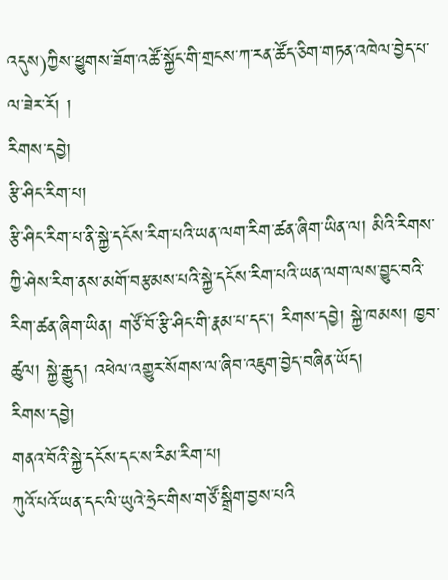འདུས)ཀྱིས་ཕྱུགས་ཟོག་འཚོ་སྐྱོང་གི་གྲངས་ཀ་རན་ཚོད་ཅིག་གཏན་འཁེལ་བྱེད་པ་ལ་ཟེར་རོ། །
རིགས་དབྱེ།
རྩི་ཤིང་རིག་པ།
རྩི་ཤིང་རིག་པ་ནི་སྐྱེ་དངོས་རིག་པའི་ཡན་ལག་རིག་ཚན་ཞིག་ཡིན་ལ། མིའི་རིགས་ཀྱི་ཤེས་རིག་ནས་མགོ་བརྩམས་པའི་སྐྱེ་དངོས་རིག་པའི་ཡན་ལག་ལས་བྱུང་བའི་རིག་ཚན་ཞིག་ཡིན། གཙོ་བོ་རྩི་ཤིང་གི་རྣམ་པ་དང་། རིགས་དབྱེ། སྐྱེ་ཁམས། ཁྱབ་ཚུལ། སྐྱེ་རྒྱུད། འཕེལ་འགྱུར་སོགས་ལ་ཞིབ་འཇུག་བྱེད་བཞིན་ཡོད།
རིགས་དབྱེ།
གནའ་བོའི་སྐྱེ་དངོས་དང་ས་རིམ་རིག་པ།
ཀུའོ་པའོ་ཡན་དང་ལི་ཡུའེ་ཧྲེང་གིས་གཙོ་སྒྲིག་བྱས་པའི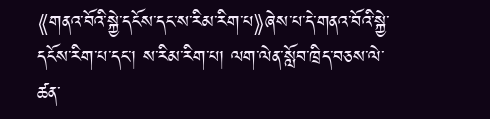《གནའ་བོའི་སྐྱེ་དངོས་དང་ས་རིམ་རིག་པ》ཞེས་པ་དེ་གནའ་བོའི་སྐྱེ་དངོས་རིག་པ་དང་། ས་རིམ་རིག་པ། ལག་ལེན་སློབ་ཁྲིད་བཅས་ལེ་ཚན་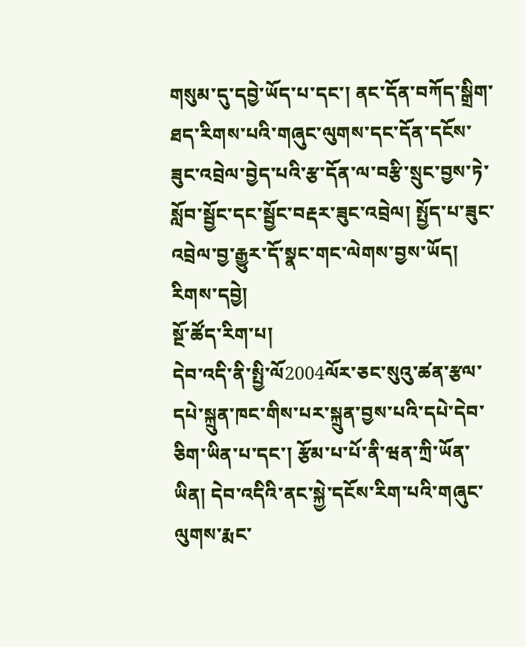གསུམ་དུ་དབྱེ་ཡོད་པ་དང་། ནང་དོན་བཀོད་སྒྲིག་ཐད་རིགས་པའི་གཞུང་ལུགས་དང་དོན་དངོས་ཟུང་འབྲེལ་བྱེད་པའི་རྩ་དོན་ལ་བརྩི་སྲུང་བྱས་ཏེ་སློབ་སྦྱོང་དང་སྦྱོང་བརྡར་ཟུང་འབྲེལ། སྤྱོད་པ་ཟུང་འབྲེལ་བྱ་རྒྱུར་དོ་སྣང་གང་ལེགས་བྱས་ཡོད།
རིགས་དབྱེ།
སྔོ་ཚོད་རིག་པ།
དེབ་འདི་ནི་སྤྱི་ལོ2004ལོར་ཅང་སུའུ་ཚན་རྩལ་དཔེ་སྐྲུན་ཁང་གིས་པར་སྐྲུན་བྱས་པའི་དཔེ་དེབ་ཅིག་ཡིན་པ་དང་། རྩོམ་པ་པོ་ནི་ཝན་ཀྲི་ཡོན་ཡིན། དེབ་འདིའི་ནང་སྐྱེ་དངོས་རིག་པའི་གཞུང་ལུགས་རྨང་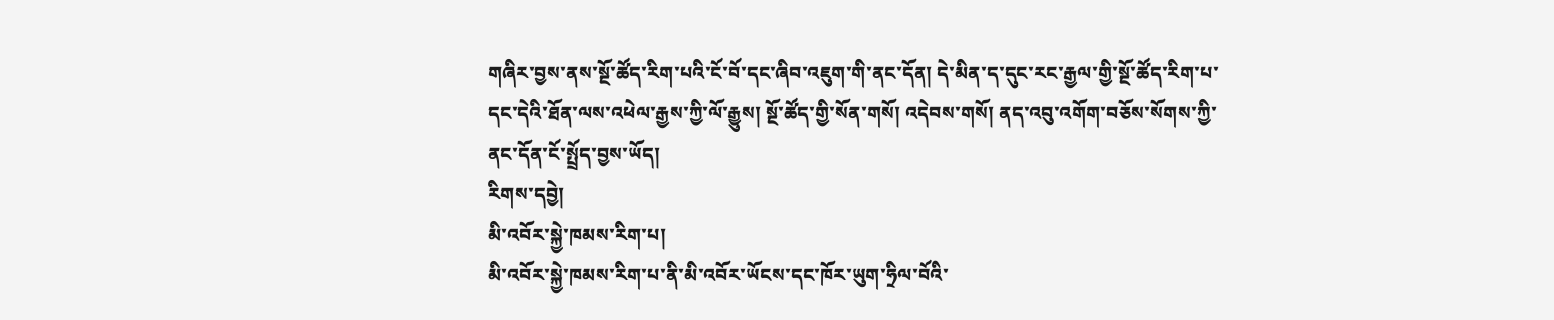གཞིར་བྱས་ནས་སྔོ་ཚོད་རིག་པའི་ངོ་བོ་དང་ཞིབ་འཇུག་གི་ནང་དོན། དེ་མིན་ད་དུང་རང་རྒྱལ་གྱི་སྔོ་ཚོད་རིག་པ་དང་དེའི་ཐོན་ལས་འཕེལ་རྒྱས་ཀྱི་ལོ་རྒྱུས། སྔོ་ཚོད་གྱི་སོན་གསོ། འདེབས་གསོ། ནད་འབུ་འགོག་བཅོས་སོགས་ཀྱི་ནང་དོན་ངོ་སྤྲོད་བྱས་ཡོད།
རིགས་དབྱེ།
མི་འབོར་སྐྱེ་ཁམས་རིག་པ།
མི་འབོར་སྐྱེ་ཁམས་རིག་པ་ནི་མི་འབོར་ཡོངས་དང་ཁོར་ཡུག་ཧྲིལ་བོའི་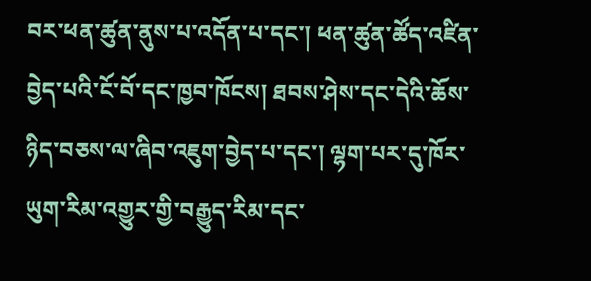བར་ཕན་ཚུན་ནུས་པ་འདོན་པ་དང་། ཕན་ཚུན་ཚོད་འཛིན་བྱེད་པའི་ངོ་བོ་དང་ཁྱབ་ཁོངས། ཐབས་ཤེས་དང་དེའི་ཆོས་ཉིད་བཅས་ལ་ཞིབ་འཇུག་བྱེད་པ་དང་། ལྷག་པར་དུ་ཁོར་ཡུག་རིམ་འགྱུར་གྱི་བརྒྱུད་རིམ་དང་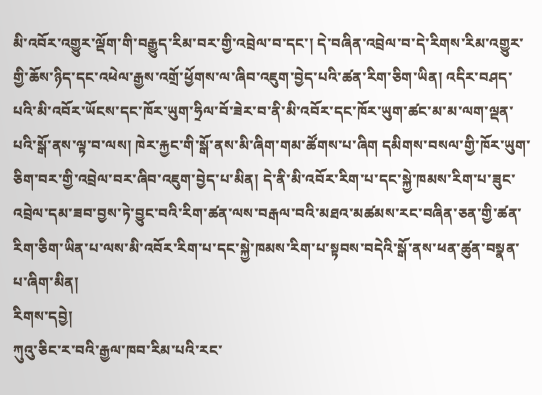མི་འབོར་འགྱུར་ལྡོག་གི་བརྒྱུད་རིམ་བར་གྱི་འབྲེལ་བ་དང་། དེ་བཞིན་འབྲེལ་བ་དེ་རིགས་རིམ་འགྱུར་གྱི་ཆོས་ཉིད་དང་འཕེལ་རྒྱས་འགྲོ་ཕྱོགས་ལ་ཞིབ་འཇུག་བྱེད་པའི་ཚན་རིག་ཅིག་ཡིན། འདིར་བཤད་པའི་མི་འབོར་ཡོངས་དང་ཁོར་ཡུག་ཧྲིལ་བོ་ཟེར་བ་ནི་མི་འབོར་དང་ཁོར་ཡུག་ཚང་མ་མ་ལག་ལྡན་པའི་སྒོ་ནས་ལྟ་བ་ལས། ཁེར་རྐྱང་གི་སྒོ་ནས་མི་ཞིག་གམ་ཚོགས་པ་ཞིག དམིགས་བསལ་གྱི་ཁོར་ཡུག་ཅིག་བར་གྱི་འབྲེལ་བར་ཞིབ་འཇུག་བྱེད་པ་མིན། དེ་ནི་མི་འབོར་རིག་པ་དང་སྐྱེ་ཁམས་རིག་པ་ཟུང་འབྲེལ་དམ་ཟབ་བྱས་ཏེ་བྱུང་བའི་རིག་ཚན་ལས་བརྒལ་བའི་མཐའ་མཚམས་རང་བཞིན་ཅན་གྱི་ཚན་རིག་ཅིག་ཡིན་པ་ལས་མི་འབོར་རིག་པ་དང་སྐྱེ་ཁམས་རིག་པ་སྟབས་བདེའི་སྒོ་ནས་ཕན་ཚུན་བསྣན་པ་ཞིག་མིན།
རིགས་དབྱེ།
ཀུའུ་ཅིང་ར་བའི་རྒྱལ་ཁབ་རིམ་པའི་རང་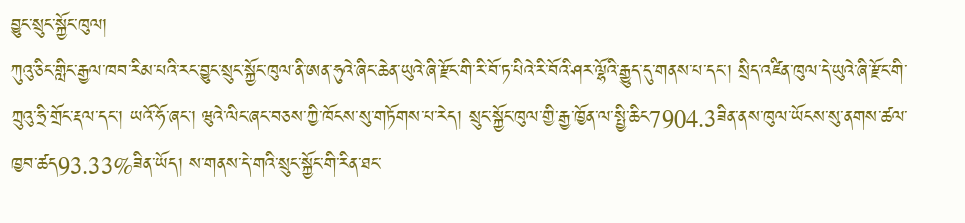བྱུང་སྲུང་སྐྱོང་ཁུལ།
ཀུའུ་ཅིང་གླིང་རྒྱལ་ཁབ་རིམ་པའི་རང་བྱུང་སྲུང་སྐྱོང་ཁུལ་ནི་ཨན་ཧུའེ་ཞིང་ཆེན་ཡུའེ་ཞི་རྫོང་གི་རི་བོ་ཏ་པིའེ་རི་བོའི་ཤར་ལྷོའི་རྒྱུད་དུ་གནས་པ་དང་། སྲིད་འཛིན་ཁུལ་དེ་ཡུའེ་ཞི་རྫོང་གི་ཀྲུའུ་ཧྲི་གྲོང་རྡལ་དང་། ཡའོ་ཧོ་ཞང་། ཝུའེ་ལིང་ཞང་བཅས་ཀྱི་ཁོངས་སུ་གཏོགས་པ་རེད། སྲུང་སྐྱོང་ཁུལ་གྱི་རྒྱ་ཁྱོན་ལ་སྤྱི་ཆིང7904.3ཟིན་ནས་ཁུལ་ཡོངས་སུ་ནགས་ཚལ་ཁྱབ་ཚད93.33%ཟིན་ཡོད། ས་གནས་དེ་གའི་སྲུང་སྐྱོང་གི་རིན་ཐང་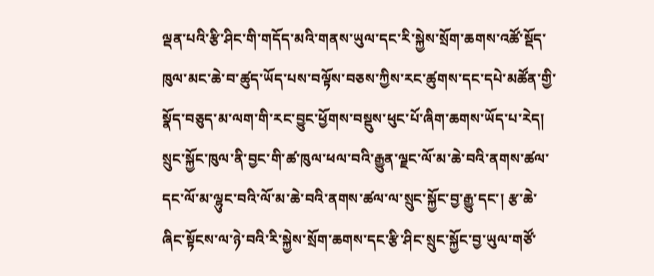ལྡན་པའི་རྩི་ཤིང་གི་གདོད་མའི་གནས་ཡུལ་དང་རི་སྐྱེས་སྲོག་ཆགས་འཚོ་སྡོད་ཁུལ་མང་ཆེ་བ་ཚུད་ཡོད་པས་བལྟོས་བཅས་ཀྱིས་རང་ཚུགས་དང་དཔེ་མཚོན་གྱི་སྣོད་བཅུད་མ་ལག་གི་རང་བྱུང་ཕྱོགས་བསྡུས་ཕུང་པོ་ཞིག་ཆགས་ཡོད་པ་རེད། སྲུང་སྐྱོང་ཁུལ་ནི་བྱང་གི་ཚ་ཁུལ་ཕལ་བའི་རྒྱུན་ལྗང་ལོ་མ་ཆེ་བའི་ནགས་ཚལ་དང་ལོ་མ་ལྷུང་བའི་ལོ་མ་ཆེ་བའི་ནགས་ཚལ་ལ་སྲུང་སྐྱོང་བྱ་རྒྱུ་དང་། རྩ་ཆེ་ཞིང་སྟོངས་ལ་ཉེ་བའི་རི་སྐྱེས་སྲོག་ཆགས་དང་རྩི་ཤིང་སྲུང་སྐྱོང་བྱ་ཡུལ་གཙོ་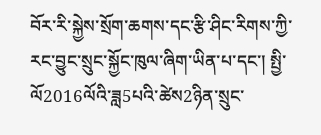བོར་རི་སྐྱེས་སྲོག་ཆགས་དང་རྩི་ཤིང་རིགས་ཀྱི་རང་བྱུང་སྲུང་སྐྱོང་ཁུལ་ཞིག་ཡིན་པ་དང་། སྤྱི་ལོ2016ལོའི་ཟླ5པའི་ཚེས2ཉིན་སྲུང་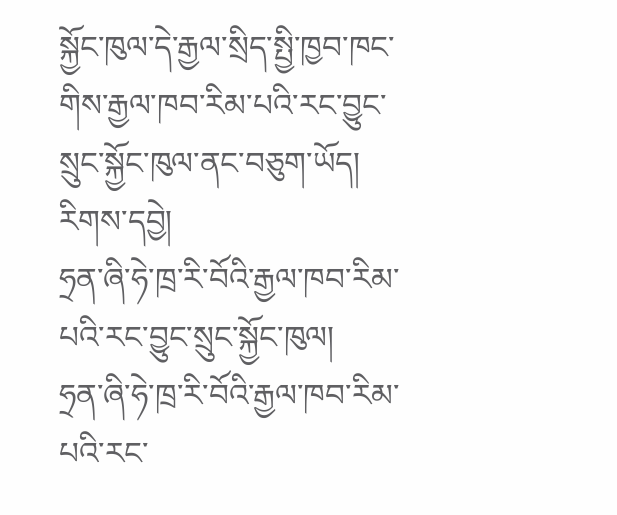སྐྱོང་ཁུལ་དེ་རྒྱལ་སྲིད་སྤྱི་ཁྱབ་ཁང་གིས་རྒྱལ་ཁབ་རིམ་པའི་རང་བྱུང་སྲུང་སྐྱོང་ཁུལ་ནང་བཅུག་ཡོད།
རིགས་དབྱེ།
ཧྲན་ཞི་ཧེ་ཁྲ་རི་བོའི་རྒྱལ་ཁབ་རིམ་པའི་རང་བྱུང་སྲུང་སྐྱོང་ཁུལ།
ཧྲན་ཞི་ཧེ་ཁྲ་རི་བོའི་རྒྱལ་ཁབ་རིམ་པའི་རང་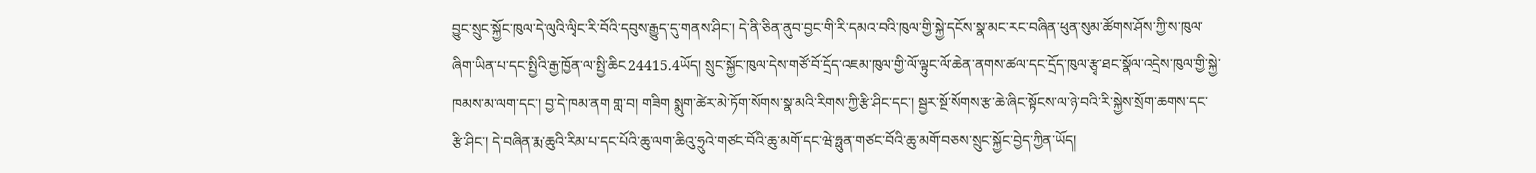བྱུང་སྲུང་སྐྱོང་ཁུལ་དེ་ལུའི་ལྭིང་རི་བོའི་དབུས་རྒྱུད་དུ་གནས་ཤིང་། དེ་ནི་ཅིན་ནུབ་བྱང་གི་རི་དམའ་བའི་ཁུལ་གྱི་སྐྱེ་དངོས་སྣ་མང་རང་བཞིན་ཕུན་སུམ་ཚོགས་ཤོས་ཀྱི་ས་ཁུལ་ཞིག་ཡིན་པ་དང་སྤྱིའི་རྒྱ་ཁྱོན་ལ་སྤྱི་ཆིང24415.4ཡོད། སྲུང་སྐྱོང་ཁུལ་དེས་གཙོ་བོ་དྲོད་འཇམ་ཁུལ་གྱི་ལོ་ལྟུང་ལོ་ཆེན་ནགས་ཚལ་དང་དྲོད་ཁུལ་རྩྭ་ཐང་སྣོལ་འདྲེས་ཁུལ་གྱི་སྐྱེ་ཁམས་མ་ལག་དང་། བྱ་དེ་ཁམ་ནག གླ་བ། གཟིག སྨུག་ཚེར་མེ་ཏོག་སོགས་སྣ་མའི་རིགས་ཀྱི་རྩི་ཤིང་དང་། སྦྱར་སྔོ་སོགས་རྩ་ཆེ་ཞིང་སྟོངས་ལ་ཉེ་བའི་རི་སྐྱེས་སྲོག་ཆགས་དང་རྩི་ཤིང་། དེ་བཞིན་རྨ་ཆུའི་རིམ་པ་དང་པོའི་ཆུ་ལག་ཆིའུ་ཧྲུའེ་གཙང་བོའི་ཆུ་མགོ་དང་ཝེ་ཧྥུན་གཙང་བོའི་ཆུ་མགོ་བཅས་སྲུང་སྐྱོང་བྱེད་ཀྱིན་ཡོད།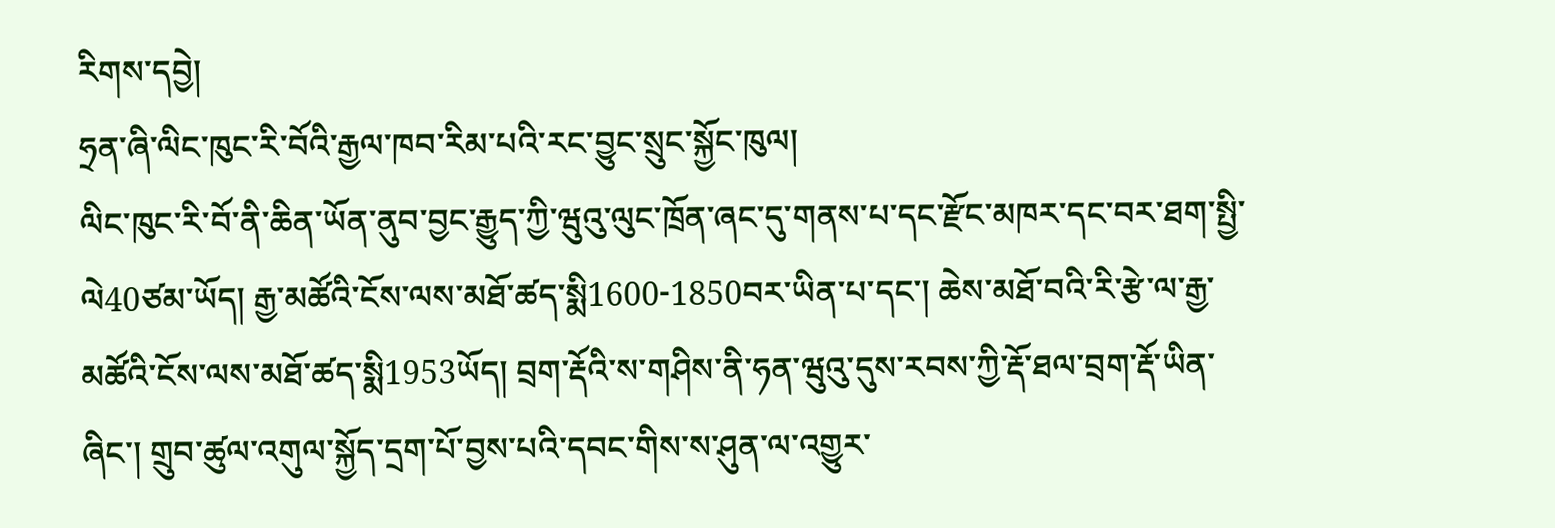རིགས་དབྱེ།
ཧྲན་ཞི་ལིང་ཁུང་རི་བོའི་རྒྱལ་ཁབ་རིམ་པའི་རང་བྱུང་སྲུང་སྐྱོང་ཁུལ།
ལིང་ཁུང་རི་བོ་ནི་ཆིན་ཡོན་ནུབ་བྱང་རྒྱུད་ཀྱི་ཝུའུ་ལུང་ཁྲོན་ཞང་དུ་གནས་པ་དང་རྫོང་མཁར་དང་བར་ཐག་སྤྱི་ལེ40ཙམ་ཡོད། རྒྱ་མཚོའི་ངོས་ལས་མཐོ་ཚད་སྨི1600-1850བར་ཡིན་པ་དང་། ཆེས་མཐོ་བའི་རི་རྩེ་ལ་རྒྱ་མཚོའི་ངོས་ལས་མཐོ་ཚད་སྨི1953ཡོད། བྲག་རྡོའི་ས་གཤིས་ནི་ཧན་ཝུའུ་དུས་རབས་ཀྱི་རྡོ་ཐལ་བྲག་རྡོ་ཡིན་ཞིང་། གྲུབ་ཚུལ་འགུལ་སྐྱོད་དྲག་པོ་བྱས་པའི་དབང་གིས་ས་ཤུན་ལ་འགྱུར་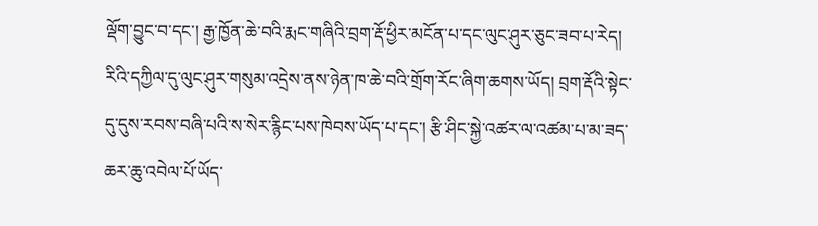ལྡོག་བྱུང་བ་དང་། རྒྱ་ཁྱོན་ཆེ་བའི་རྨང་གཞིའི་བྲག་རྡོ་ཕྱིར་མངོན་པ་དང་ལུང་ཤུར་ཅུང་ཟབ་པ་རེད། རིའི་དཀྱིལ་དུ་ལུང་ཤུར་གསུམ་འདྲེས་ནས་ཉེན་ཁ་ཆེ་བའི་གྲོག་རོང་ཞིག་ཆགས་ཡོད། བྲག་རྡོའི་སྟེང་དུ་དུས་རབས་བཞི་པའི་ས་སེར་རྙིང་པས་ཁེབས་ཡོད་པ་དང་། རྩི་ཤིང་སྐྱེ་འཚར་ལ་འཚམ་པ་མ་ཟད་ཆར་ཆུ་འབེལ་པོ་ཡོད་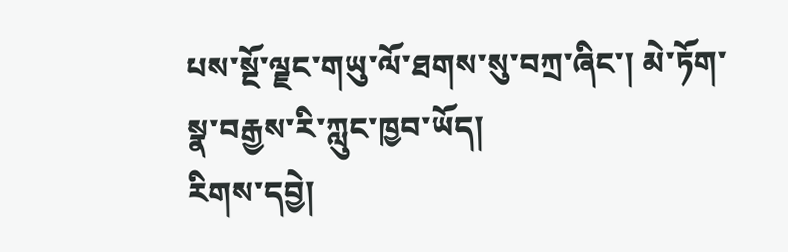པས་སྔོ་ལྗང་གཡུ་ལོ་ཐགས་སུ་བཀྲ་ཞིང་། མེ་ཏོག་སྣ་བརྒྱས་རི་ཀླུང་ཁྱབ་ཡོད།
རིགས་དབྱེ།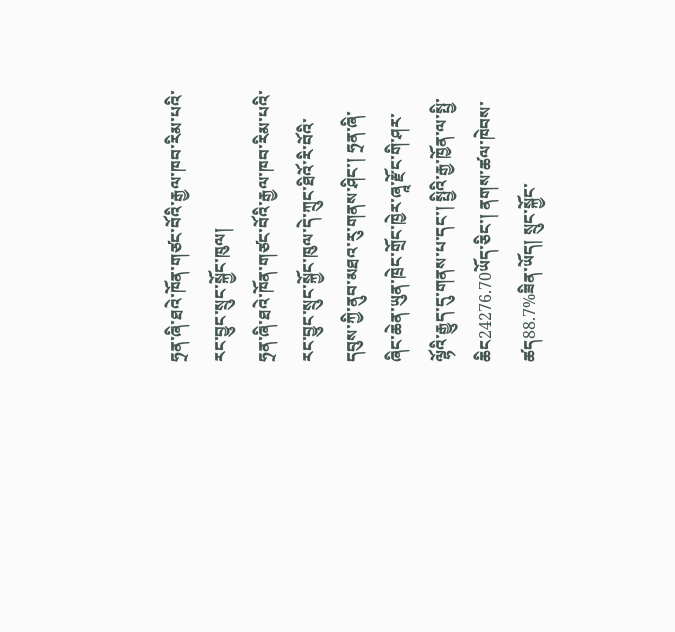ཧྲན་ཞི་ཐའེ་ཁོན་གཙང་བོའི་རྒྱལ་ཁབ་རིམ་པའི་རང་བྱུང་སྲུང་སྐྱོང་ཁུལ།
ཧྲན་ཞི་ཐའེ་ཁོན་གཙང་བོའི་རྒྱལ་ཁབ་རིམ་པའི་རང་བྱུང་སྲུང་སྐྱོང་ཁུལ་དེ་ཀྲུང་ཐིའོ་རི་བོའི་དབུས་ཀྱི་ནུབ་མཐའ་རུ་གནས་ཤིང་། ཧྲན་ཞི་ཞིང་ཆེན་ཡུན་ཁྲེང་གྲོང་ཁྱེར་ཞཱ་རྫོང་གི་ཤར་ལྷོའི་རྒྱུད་དུ་གནས་པ་དང་། སྤྱིའི་རྒྱ་ཁྱོན་ལ་སྤྱི་ཆིང24276.70ཡོད་ཅིང་། ནགས་ཚལ་ཁེབས་ཚད88.7%ཟིན་ཡོད། སྲུང་སྐྱོང་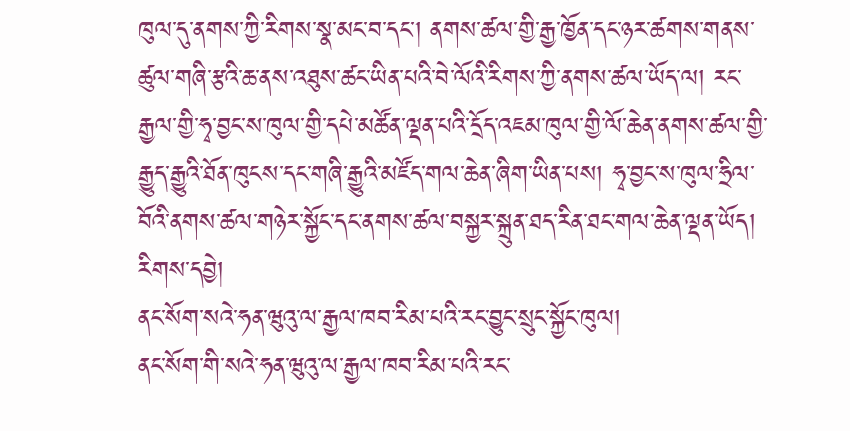ཁུལ་དུ་ནགས་ཀྱི་རིགས་སྣ་མང་བ་དང་། ནགས་ཚལ་གྱི་རྒྱ་ཁྱོན་དང་ཉར་ཚགས་གནས་ཚུལ་གཞི་རྩའི་ཆ་ནས་འཐུས་ཚང་ཡིན་པའི་བེ་ལོའི་རིགས་ཀྱི་ནགས་ཚལ་ཡོད་ལ། རང་རྒྱལ་གྱི་ཧྭ་བྱང་ས་ཁུལ་གྱི་དཔེ་མཚོན་ལྡན་པའི་དྲོད་འཇམ་ཁུལ་གྱི་ལོ་ཆེན་ནགས་ཚལ་གྱི་རྒྱུད་རྒྱུའི་ཐོན་ཁུངས་དང་གཞི་རྒྱུའི་མཛོད་གལ་ཆེན་ཞིག་ཡིན་པས། ཧྭ་བྱང་ས་ཁུལ་ཧྲིལ་བོའི་ནགས་ཚལ་གཉེར་སྐྱོང་དང་ནགས་ཚལ་བསྐྱར་སྐྲུན་ཐད་རིན་ཐང་གལ་ཆེན་ལྡན་ཡོད།
རིགས་དབྱེ།
ནང་སོག་སའེ་ཧན་ཝུའུ་ལ་རྒྱལ་ཁབ་རིམ་པའི་རང་བྱུང་སྲུང་སྐྱོང་ཁུལ།
ནང་སོག་གི་སའེ་ཧན་ཝུའུ་ལ་རྒྱལ་ཁབ་རིམ་པའི་རང་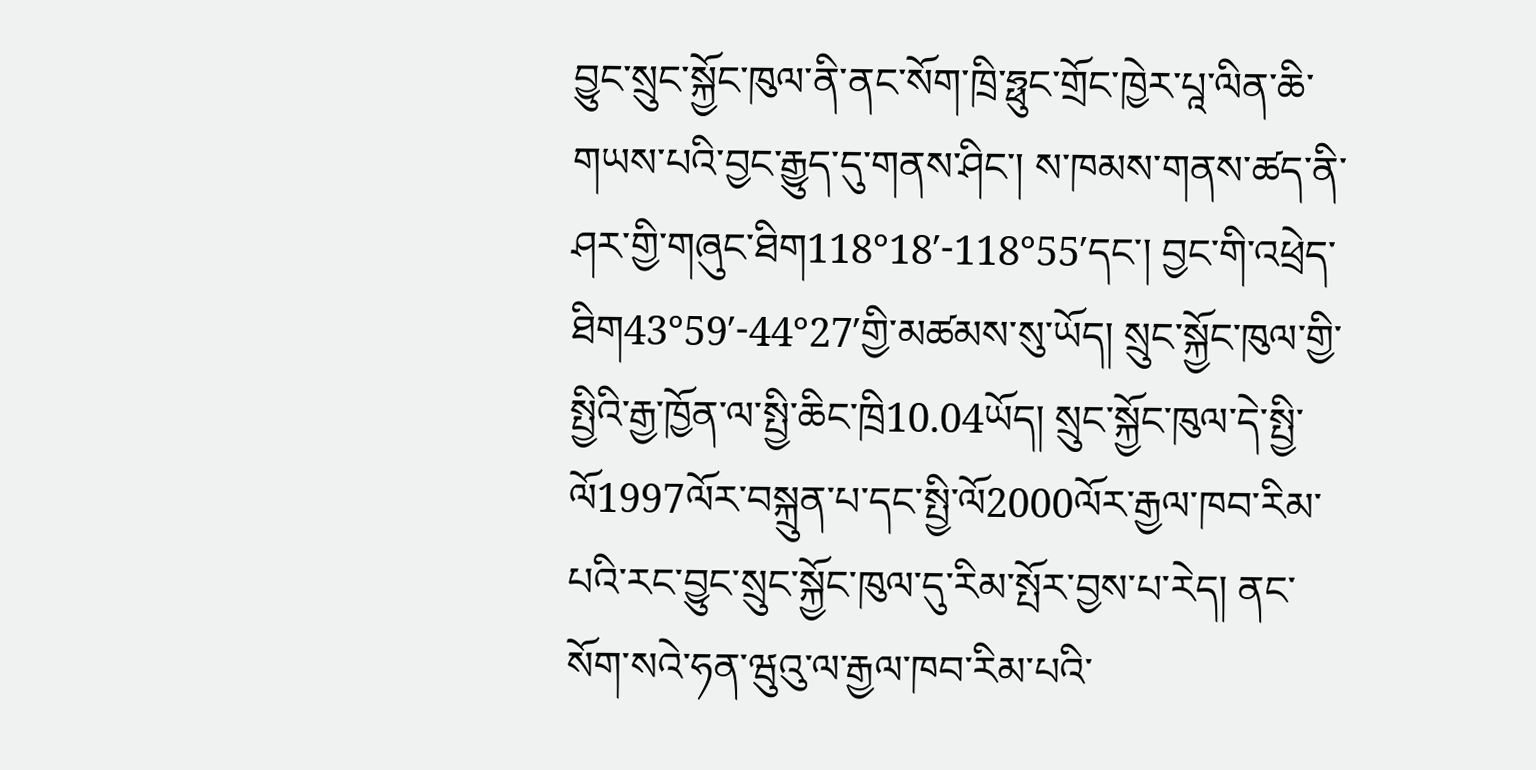བྱུང་སྲུང་སྐྱོང་ཁུལ་ནི་ནང་སོག་ཁྲི་ཧྥུང་གྲོང་ཁྱེར་པཱ་ལིན་ཆི་གཡས་པའི་བྱང་རྒྱུད་དུ་གནས་ཤིང་། ས་ཁམས་གནས་ཚད་ནི་ཤར་གྱི་གཞུང་ཐིག118°18′-118°55′དང་། བྱང་གི་འཕྲེད་ཐིག43°59′-44°27′གྱི་མཚམས་སུ་ཡོད། སྲུང་སྐྱོང་ཁུལ་གྱི་སྤྱིའི་རྒྱ་ཁྱོན་ལ་སྤྱི་ཆིང་ཁྲི10.04ཡོད། སྲུང་སྐྱོང་ཁུལ་དེ་སྤྱི་ལོ1997ལོར་བསྐྲུན་པ་དང་སྤྱི་ལོ2000ལོར་རྒྱལ་ཁབ་རིམ་པའི་རང་བྱུང་སྲུང་སྐྱོང་ཁུལ་དུ་རིམ་སྤོར་བྱས་པ་རེད། ནང་སོག་སའེ་ཧན་ཝུའུ་ལ་རྒྱལ་ཁབ་རིམ་པའི་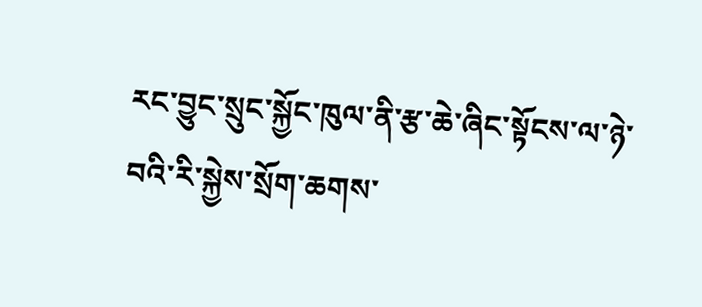རང་བྱུང་སྲུང་སྐྱོང་ཁུལ་ནི་རྩ་ཆེ་ཞིང་སྟོངས་ལ་ཉེ་བའི་རི་སྐྱེས་སྲོག་ཆགས་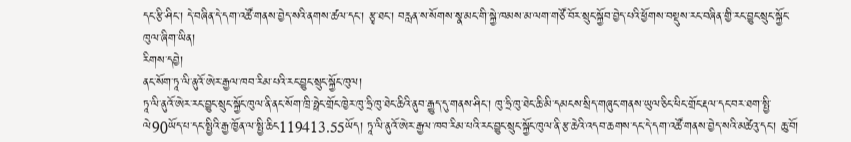དང་རྩི་ཤིང་། དེ་བཞིན་དེ་དག་འཚོ་གནས་བྱེད་སའི་ནགས་ཚལ་དང་། རྩྭ་ཐང་། བརླན་ས་སོགས་སྣ་མང་གི་སྐྱེ་ཁམས་མ་ལག་གཙོ་བོར་སྲུང་སྐྱོབ་བྱེད་པའི་ཕྱོགས་བསྡུས་རང་བཞིན་གྱི་རང་བྱུང་སྲུང་སྐྱོང་ཁུལ་ཞིག་ཡིན།
རིགས་དབྱེ།
ནང་སོག་ཏཱ་ལི་ནུའོ་ཨེར་རྒྱལ་ཁབ་རིམ་པའི་རང་བྱུང་སྲུང་སྐྱོང་ཁུལ།
ཏཱ་ལི་ནུའོ་ཨེར་རང་བྱུང་སྲུང་སྐྱོང་ཁུལ་ནི་ནང་སོག་ཁྲི་ཧྥེང་གྲོང་ཁྱེར་ཁུ་ཧྲི་ཁུ་ཐེང་ཆིའི་ནུབ་རྒྱུད་དུ་གནས་ཤིང་། ཁུ་ཧྲི་ཁུ་ཐེང་ཆི་མི་དམངས་སྲིད་གཞུང་གནས་ཡུལ་ཅིང་ཕིང་གྲོང་རྡལ་དང་བར་ཐག་སྤྱི་ལེ90ཡོད་པ་དང་སྤྱིའི་རྒྱ་ཁྱོན་ལ་སྤྱི་ཆིང119413.55ཡོད། ཏཱ་ལི་ནུའོ་ཨེར་རྒྱལ་ཁབ་རིམ་པའི་རང་བྱུང་སྲུང་སྐྱོང་ཁུལ་ནི་རྩ་ཆེའི་འདབ་ཆགས་དང་དེ་དག་འཚོ་གནས་བྱེད་སའི་མཚེའུ་དང་། ཆུ་བོ།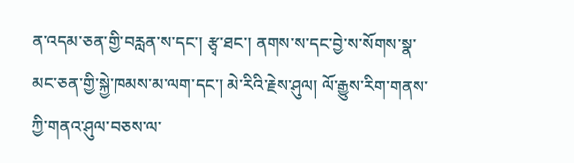ན་འདམ་ཅན་གྱི་བརླན་ས་དང་། རྩྭ་ཐང་། ནགས་ས་དང་བྱེ་ས་སོགས་སྣ་མང་ཅན་གྱི་སྐྱེ་ཁམས་མ་ལག་དང་། མེ་རིའི་རྗེས་ཤུལ། ལོ་རྒྱུས་རིག་གནས་ཀྱི་གནའ་ཤུལ་བཅས་ལ་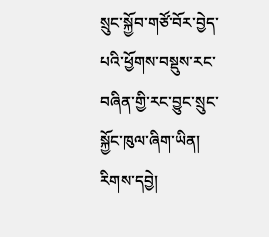སྲུང་སྐྱོབ་གཙོ་བོར་བྱེད་པའི་ཕྱོགས་བསྡུས་རང་བཞིན་གྱི་རང་བྱུང་སྲུང་སྐྱོང་ཁུལ་ཞིག་ཡིན།
རིགས་དབྱེ།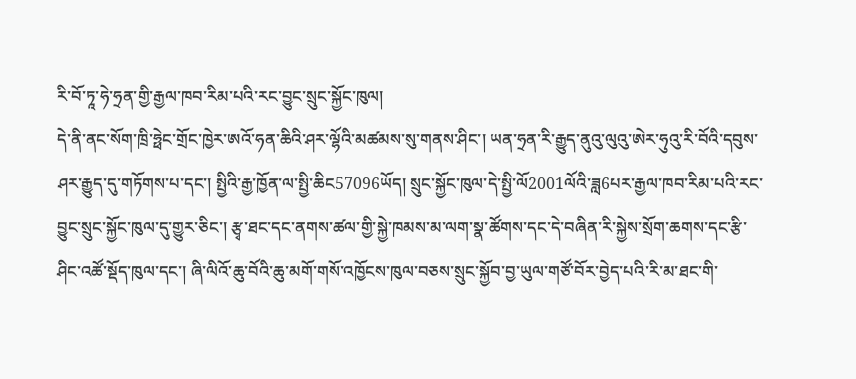རི་བོ་ཏཱ་ཧེ་ཧྲན་གྱི་རྒྱལ་ཁབ་རིམ་པའི་རང་བྱུང་སྲུང་སྐྱོང་ཁུལ།
དེ་ནི་ནང་སོག་ཁྲི་ཧྥེང་གྲོང་ཁྱེར་ཨའོ་ཧན་ཆིའི་ཤར་ལྷོའི་མཚམས་སུ་གནས་ཤིང་། ཡན་ཧྲན་རི་རྒྱུད་ནུའུ་ལུའུ་ཨེར་ཧུའུ་རི་བོའི་དབུས་ཤར་རྒྱུད་དུ་གཏོགས་པ་དང་། སྤྱིའི་རྒྱ་ཁྱོན་ལ་སྤྱི་ཆིང57096ཡོད། སྲུང་སྐྱོང་ཁུལ་དེ་སྤྱི་ལོ2001ལོའི་ཟླ6པར་རྒྱལ་ཁབ་རིམ་པའི་རང་བྱུང་སྲུང་སྐྱོང་ཁུལ་དུ་གྱུར་ཅིང་། རྩྭ་ཐང་དང་ནགས་ཚལ་གྱི་སྐྱེ་ཁམས་མ་ལག་སྣ་ཚོགས་དང་དེ་བཞིན་རི་སྐྱེས་སྲོག་ཆགས་དང་རྩི་ཤིང་འཚོ་སྡོད་ཁུལ་དང་། ཞི་ལིའོ་ཆུ་བོའི་ཆུ་མགོ་གསོ་འཁྱོངས་ཁུལ་བཅས་སྲུང་སྐྱོབ་བྱ་ཡུལ་གཙོ་བོར་བྱེད་པའི་རི་མ་ཐང་གི་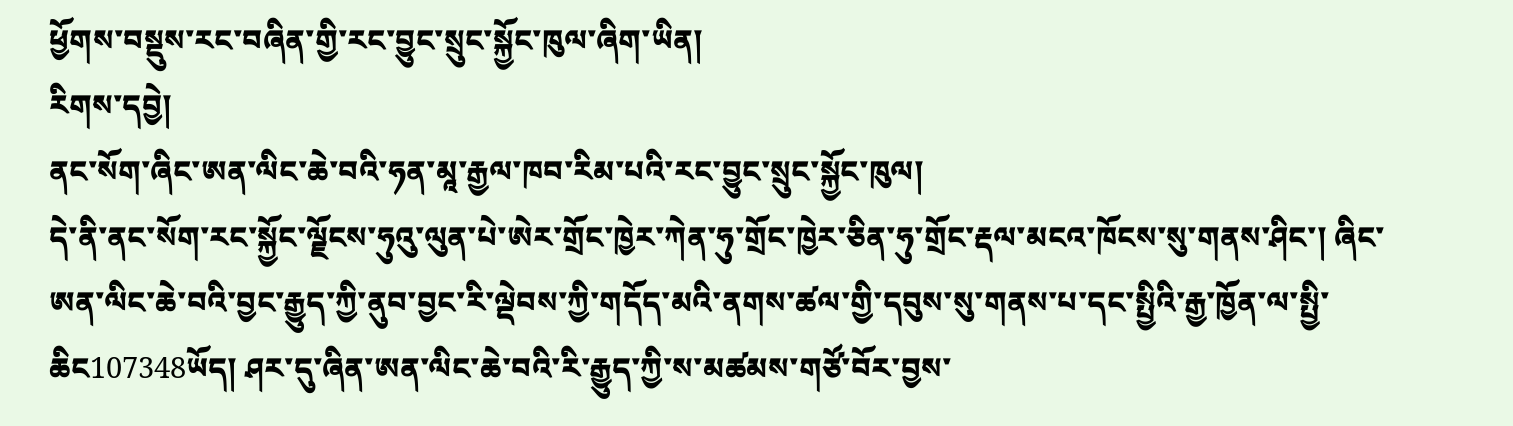ཕྱོགས་བསྡུས་རང་བཞིན་གྱི་རང་བྱུང་སྲུང་སྐྱོང་ཁུལ་ཞིག་ཡིན།
རིགས་དབྱེ།
ནང་སོག་ཞིང་ཨན་ལིང་ཆེ་བའི་ཧན་མཱ་རྒྱལ་ཁབ་རིམ་པའི་རང་བྱུང་སྲུང་སྐྱོང་ཁུལ།
དེ་ནི་ནང་སོག་རང་སྐྱོང་ལྗོངས་ཧུའུ་ལུན་པེ་ཨེར་གྲོང་ཁྱེར་ཀེན་ཧུ་གྲོང་ཁྱེར་ཅིན་ཧུ་གྲོང་རྡལ་མངའ་ཁོངས་སུ་གནས་ཤིང་། ཞིང་ཨན་ལིང་ཆེ་བའི་བྱང་རྒྱུད་ཀྱི་ནུབ་བྱང་རི་ལྡེབས་ཀྱི་གདོད་མའི་ནགས་ཚལ་གྱི་དབུས་སུ་གནས་པ་དང་སྤྱིའི་རྒྱ་ཁྱོན་ལ་སྤྱི་ཆིང107348ཡོད། ཤར་དུ་ཞིན་ཨན་ལིང་ཆེ་བའི་རི་རྒྱུད་ཀྱི་ས་མཚམས་གཙོ་བོར་བྱས་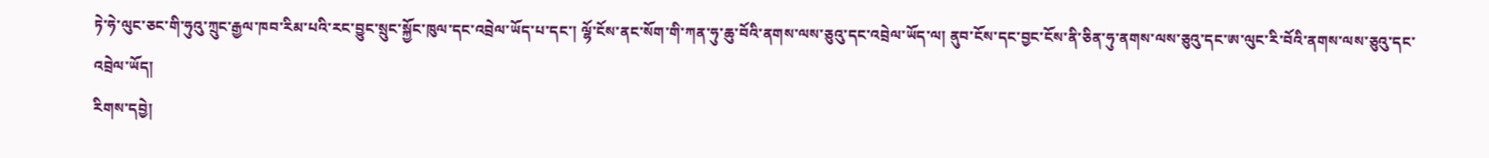ཏེ་ཧེ་ལུང་ཅང་གི་ཧུའུ་ཀྲུང་རྒྱལ་ཁབ་རིམ་པའི་རང་བྱུང་སྲུང་སྐྱོང་ཁུལ་དང་འབྲེལ་ཡོད་པ་དང་། ལྷོ་ངོས་ནང་སོག་གི་ཀན་ཧུ་ཆུ་བོའི་ནགས་ལས་ཅུའུ་དང་འབྲེལ་ཡོད་ལ། ནུབ་ངོས་དང་བྱང་ངོས་ནི་ཅིན་ཧུ་ནགས་ལས་ཅུའུ་དང་ཨ་ལུང་རི་བོའི་ནགས་ལས་ཅུའུ་དང་འབྲེལ་ཡོད།
རིགས་དབྱེ།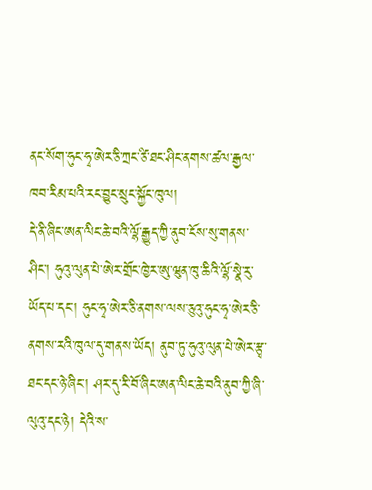ནང་སོག་ཧུང་ཧྭ་ཨེར་ཅི་ཀྲང་ཙི་ཐང་ཤིང་ནགས་ཚལ་རྒྱལ་ཁབ་རིམ་པའི་རང་བྱུང་སྲུང་སྐྱོང་ཁུལ།
དེ་ནི་ཞིང་ཨན་ལིང་ཆེ་བའི་ལྷོ་རྒྱུད་ཀྱི་ནུབ་ངོས་སུ་གནས་ཤིང་། ཧུའུ་ལུན་པེ་ཨེར་གྲོང་ཁྱེར་ཨུ་ཝུན་ཁུ་ཆིའི་ལྷོ་སྣེ་རུ་ཡོད་པ་དང་། ཧུང་ཧྭ་ཨེར་ཅི་ནགས་ལས་ཅུའུ་ཧུང་ཧྭ་ཨེར་ཅི་ནགས་རའི་ཁུལ་དུ་གནས་ཡོད། ནུབ་ཏུ་ཧུའུ་ལུན་པེ་ཨེར་རྩྭ་ཐང་དང་ཉེ་ཞིང་། ཤར་དུ་རི་བོ་ཞིང་ཨན་ལིང་ཆེ་བའི་ནུབ་ཀྱི་ཞི་ལུའུ་དང་ཉེ། དེའི་ས་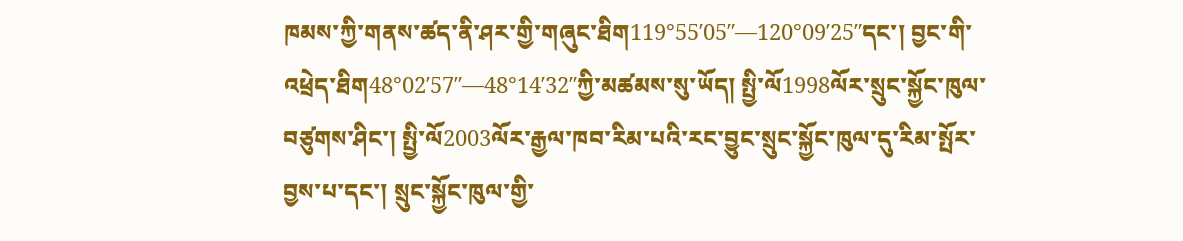ཁམས་ཀྱི་གནས་ཚད་ནི་ཤར་གྱི་གཞུང་ཐིག119°55′05″—120°09′25″དང་། བྱང་གི་འཕྲེད་ཐིག48°02′57″—48°14′32″ཀྱི་མཚམས་སུ་ཡོད། སྤྱི་ལོ1998ལོར་སྲུང་སྐྱོང་ཁུལ་བཙུགས་ཤིང་། སྤྱི་ལོ2003ལོར་རྒྱལ་ཁབ་རིམ་པའི་རང་བྱུང་སྲུང་སྐྱོང་ཁུལ་དུ་རིམ་སྤོར་བྱས་པ་དང་། སྲུང་སྐྱོང་ཁུལ་གྱི་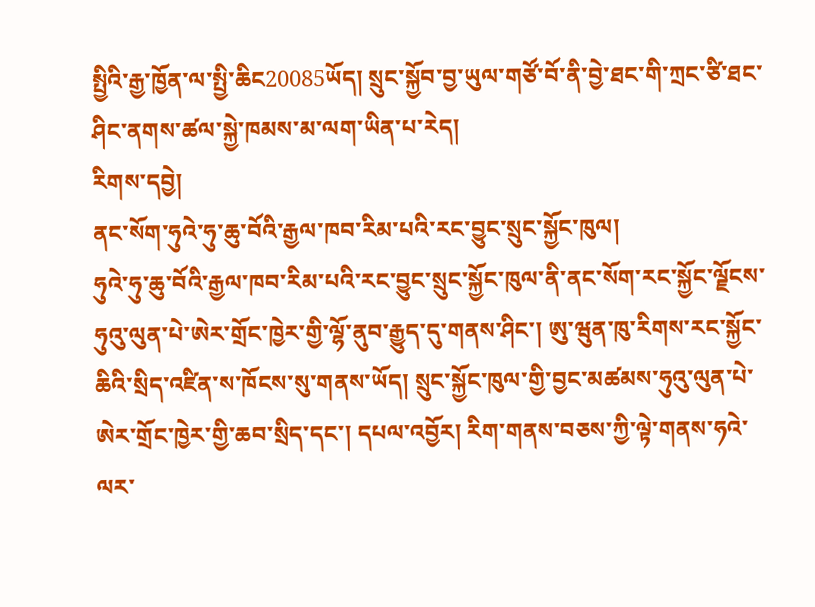སྤྱིའི་རྒྱ་ཁྱོན་ལ་སྤྱི་ཆིང20085ཡོད། སྲུང་སྐྱོབ་བྱ་ཡུལ་གཙོ་བོ་ནི་བྱེ་ཐང་གི་ཀྲང་ཙི་ཐང་ཤིང་ནགས་ཚལ་སྐྱེ་ཁམས་མ་ལག་ཡིན་པ་རེད།
རིགས་དབྱེ།
ནང་སོག་ཧུའེ་ཧུ་ཆུ་བོའི་རྒྱལ་ཁབ་རིམ་པའི་རང་བྱུང་སྲུང་སྐྱོང་ཁུལ།
ཧུའེ་ཧུ་ཆུ་བོའི་རྒྱལ་ཁབ་རིམ་པའི་རང་བྱུང་སྲུང་སྐྱོང་ཁུལ་ནི་ནང་སོག་རང་སྐྱོང་ལྗོངས་ཧུའུ་ལུན་པེ་ཨེར་གྲོང་ཁྱེར་གྱི་ལྷོ་ནུབ་རྒྱུད་དུ་གནས་ཤིང་། ཨུ་ཝུན་ཁུ་རིགས་རང་སྐྱོང་ཆིའི་སྲིད་འཛིན་ས་ཁོངས་སུ་གནས་ཡོད། སྲུང་སྐྱོང་ཁུལ་གྱི་བྱང་མཚམས་ཧུའུ་ལུན་པེ་ཨེར་གྲོང་ཁྱེར་གྱི་ཆབ་སྲིད་དང་། དཔལ་འབྱོར། རིག་གནས་བཅས་ཀྱི་ལྟེ་གནས་ཧའེ་ལར་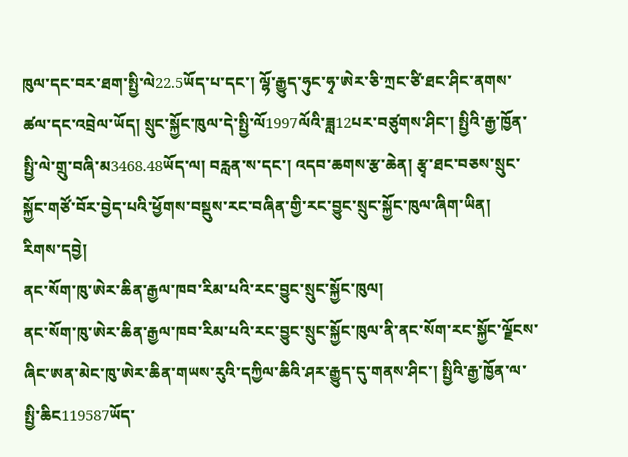ཁུལ་དང་བར་ཐག་སྤྱི་ལེ22.5ཡོད་པ་དང་། ལྷོ་རྒྱུད་ཧུང་ཧྭ་ཨེར་ཅི་ཀྲང་ཙི་ཐང་ཤིང་ནགས་ཚལ་དང་འབྲེལ་ཡོད། སྲུང་སྐྱོང་ཁུལ་དེ་སྤྱི་ལོ1997ལོའི་ཟླ12པར་བཙུགས་ཤིང་། སྤྱིའི་རྒྱ་ཁྱོན་སྤྱི་ལེ་གྲུ་བཞི་མ3468.48ཡོད་ལ། བརླན་ས་དང་། འདབ་ཆགས་རྩ་ཆེན། རྩྭ་ཐང་བཅས་སྲུང་སྐྱོང་གཙོ་བོར་བྱེད་པའི་ཕྱོགས་བསྡུས་རང་བཞིན་གྱི་རང་བྱུང་སྲུང་སྐྱོང་ཁུལ་ཞིག་ཡིན།
རིགས་དབྱེ།
ནང་སོག་ཁུ་ཨེར་ཆིན་རྒྱལ་ཁབ་རིམ་པའི་རང་བྱུང་སྲུང་སྐྱོང་ཁུལ།
ནང་སོག་ཁུ་ཨེར་ཆིན་རྒྱལ་ཁབ་རིམ་པའི་རང་བྱུང་སྲུང་སྐྱོང་ཁུལ་ནི་ནང་སོག་རང་སྐྱོང་ལྗོངས་ཞིང་ཨན་མེང་ཁུ་ཨེར་ཆིན་གཡས་རུའི་དཀྱིལ་ཆིའི་ཤར་རྒྱུད་དུ་གནས་ཤིང་། སྤྱིའི་རྒྱ་ཁྱོན་ལ་སྤྱི་ཆིང119587ཡོད་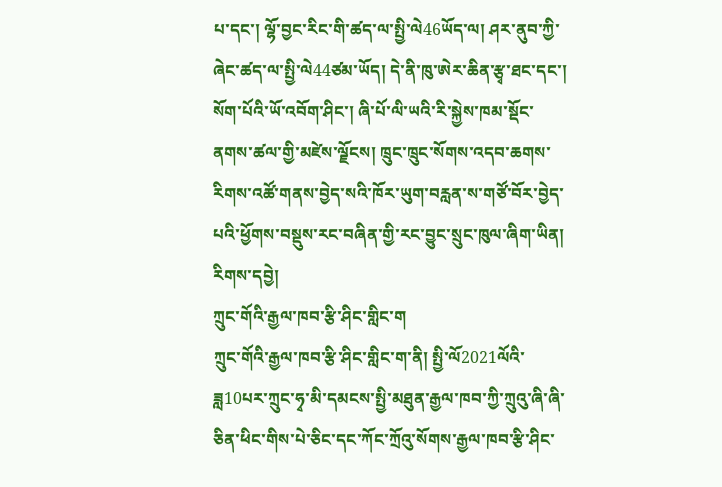པ་དང་། ལྷོ་བྱང་རིང་གི་ཚད་ལ་སྤྱི་ལེ46ཡོད་ལ། ཤར་ནུབ་ཀྱི་ཞེང་ཚད་ལ་སྤྱི་ལེ44ཙམ་ཡོད། དེ་ནི་ཁུ་ཨེར་ཆིན་རྩྭ་ཐང་དང་། སོག་པོའི་ཡོ་འབོག་ཤིང་། ཞི་པོ་ལི་ཡའི་རི་སྐྱེས་ཁམ་སྡོང་ནགས་ཚལ་གྱི་མཛེས་ལྗོངས། ཁྲུང་ཁྲུང་སོགས་འདབ་ཆགས་རིགས་འཚོ་གནས་བྱེད་སའི་ཁོར་ཡུག་བརླན་ས་གཙོ་བོར་བྱེད་པའི་ཕྱོགས་བསྡུས་རང་བཞིན་གྱི་རང་བྱུང་སྲུང་ཁུལ་ཞིག་ཡིན།
རིགས་དབྱེ།
ཀྲུང་གོའི་རྒྱལ་ཁབ་རྩི་ཤིང་གླིང་ག
ཀྲུང་གོའི་རྒྱལ་ཁབ་རྩི་ཤིང་གླིང་ག་ནི། སྤྱི་ལོ2021ལོའི་ཟླ10པར་ཀྲུང་ཧྭ་མི་དམངས་སྤྱི་མཐུན་རྒྱལ་ཁབ་ཀྱི་ཀྲུའུ་ཞི་ཞི་ཅིན་ཕིང་གིས་པེ་ཅིང་དང་ཀོང་ཀྲོའུ་སོགས་རྒྱལ་ཁབ་རྩི་ཤིང་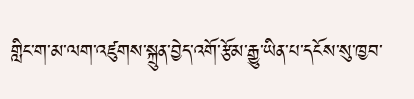གླིང་ག་མ་ལག་འཛུགས་སྐྲུན་བྱེད་འགོ་རྩོམ་རྒྱུ་ཡིན་པ་དངོས་སུ་ཁྱབ་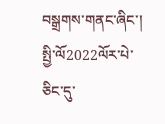བསྒྲགས་གནང་ཞིང་། སྤྱི་ལོ2022ལོར་པེ་ཅིང་དུ་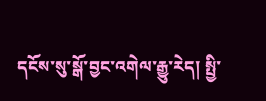དངོས་སུ་སྒོ་བྱང་འགེལ་རྒྱུ་རེད། སྤྱི་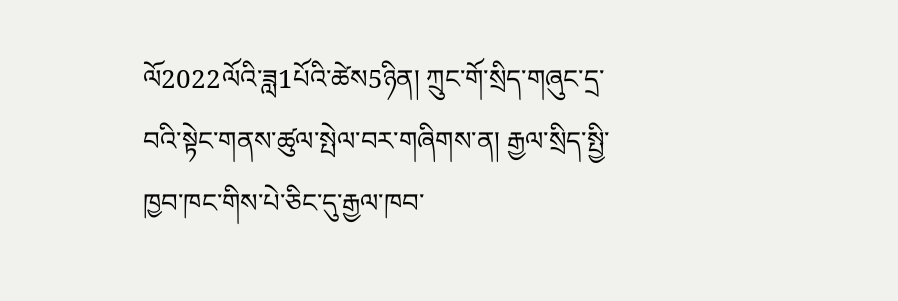ལོ2022ལོའི་ཟླ1པོའི་ཚེས5ཉིན། ཀྲུང་གོ་སྲིད་གཞུང་དྲ་བའི་སྟེང་གནས་ཚུལ་སྤེལ་བར་གཞིགས་ན། རྒྱལ་སྲིད་སྤྱི་ཁྱབ་ཁང་གིས་པེ་ཅིང་དུ་རྒྱལ་ཁབ་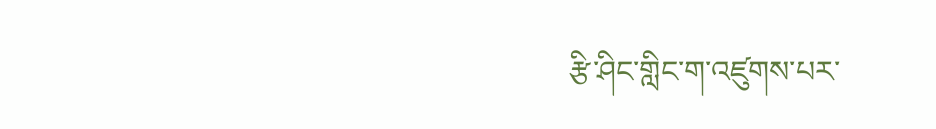རྩི་ཤིང་གླིང་ག་འཛུགས་པར་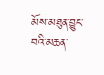མོས་མཐུན་བྱུང་བའི་མཆན་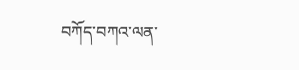བཀོད་བཀའ་ལན་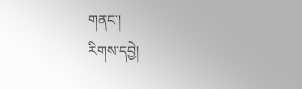གནང་།
རིགས་དབྱེ།